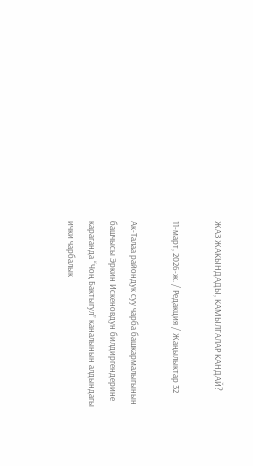ЖАЗ ЖАКЫНДАДЫ, КАМЫЛГАЛАР КАНДАЙ?

11-март, 2026-ж. / Редакция / Жаңылыктар 32

Ак-Талаа райондук суу чарба башкармалыгынын башчысы Эркин Искеновдун билдиргендерине караганда “Чоң Бактыгул” каналынын алдындагы ички чарбалык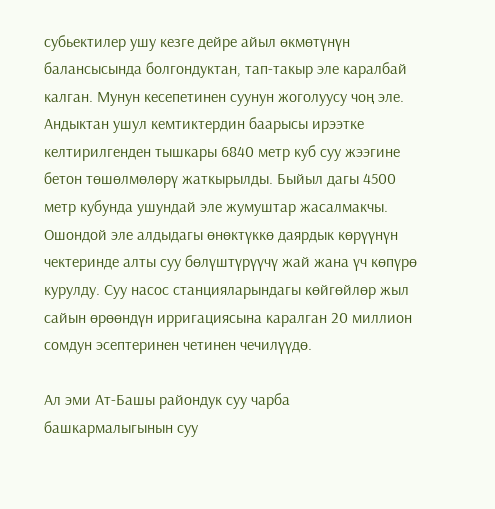субьектилер ушу кезге дейре айыл өкмөтүнүн балансысында болгондуктан, тап-такыр эле каралбай калган. Мунун кесепетинен суунун жоголуусу чоң эле. Андыктан ушул кемтиктердин баарысы ирээтке келтирилгенден тышкары 6840 метр куб суу жээгине бетон төшөлмөлөрү жаткырылды. Быйыл дагы 4500 метр кубунда ушундай эле жумуштар жасалмакчы. Ошондой эле алдыдагы өнөктүккө даярдык көрүүнүн чектеринде алты суу бөлүштүрүүчү жай жана үч көпүрө курулду. Суу насос станцияларындагы көйгөйлөр жыл сайын өрөөндүн ирригациясына каралган 20 миллион сомдун эсептеринен четинен чечилүүдө.

Ал эми Ат-Башы райондук суу чарба башкармалыгынын суу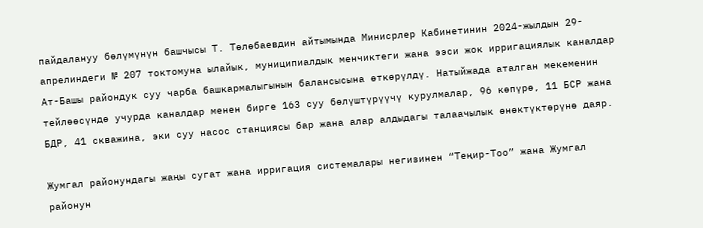пайдалануу бөлүмүнүн башчысы Т. Төлөбаевдин айтымында Минисрлер Кабинетинин 2024-жылдын 29-апрелиндеги № 207 токтомуна ылайык, муниципиалдык менчиктеги жана ээси жок ирригациялык каналдар Ат-Башы райондук суу чарба башкармалыгынын балансысына өткөрүлдү. Натыйжада аталган мекеменин тейлөөсүндө учурда каналдар менен бирге 163 суу бөлүштүрүүчү курулмалар, 96 көпүрө, 11 БСР жана БДР, 41 скважина, эки суу насос станциясы бар жана алар алдыдагы талаачылык өнөктүктөрүнө даяр.

Жумгал районундагы жаңы сугат жана ирригация системалары негизинен “Теңир-Тоо” жана Жумгал районун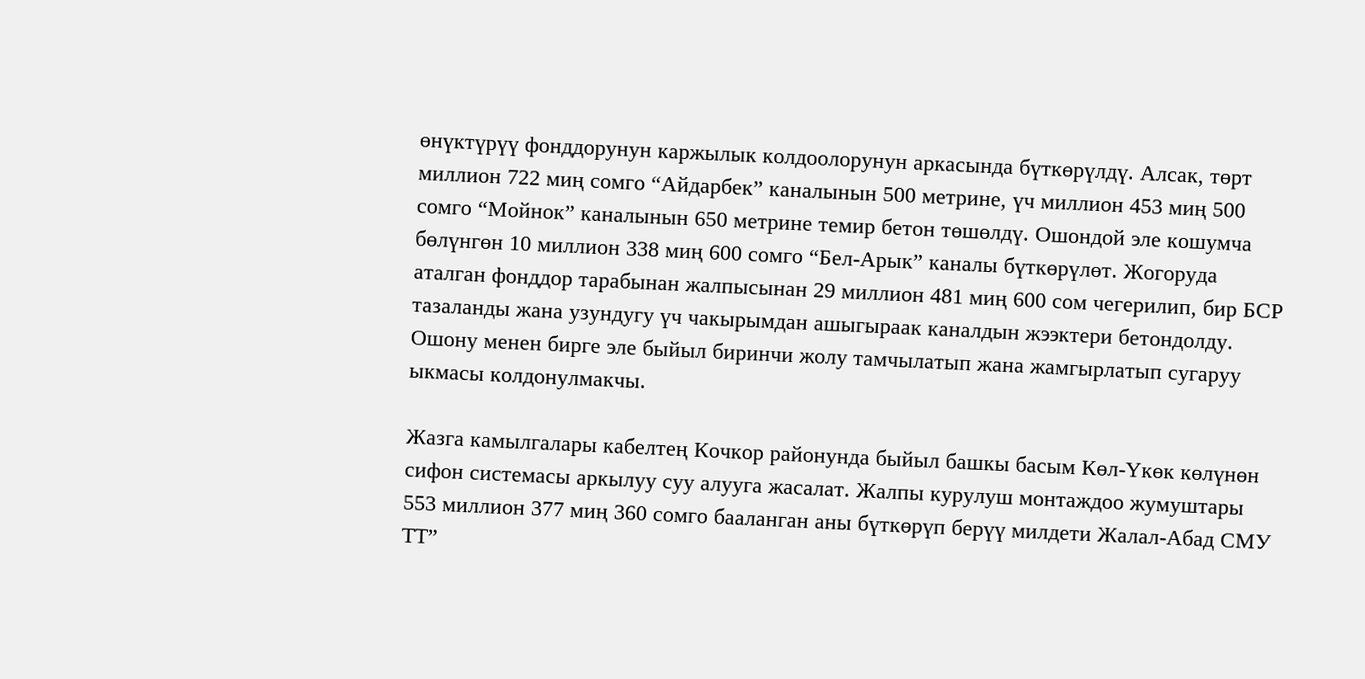өнүктүрүү фонддорунун каржылык колдоолорунун аркасында бүткөрүлдү. Алсак, төрт миллион 722 миң сомго “Айдарбек” каналынын 500 метрине, үч миллион 453 миң 500 сомго “Мойнок” каналынын 650 метрине темир бетон төшөлдү. Ошондой эле кошумча бөлүнгөн 10 миллион 338 миң 600 сомго “Бел-Арык” каналы бүткөрүлөт. Жогоруда аталган фонддор тарабынан жалпысынан 29 миллион 481 миң 600 сом чегерилип, бир БСР тазаланды жана узундугу үч чакырымдан ашыгыраак каналдын жээктери бетондолду. Ошону менен бирге эле быйыл биринчи жолу тамчылатып жана жамгырлатып сугаруу ыкмасы колдонулмакчы.

Жазга камылгалары кабелтең Кочкор районунда быйыл башкы басым Көл-Үкөк көлүнөн сифон системасы аркылуу суу алууга жасалат. Жалпы курулуш монтаждоо жумуштары 553 миллион 377 миң 360 сомго бааланган аны бүткөрүп берүү милдети Жалал-Абад СМУ ТТ”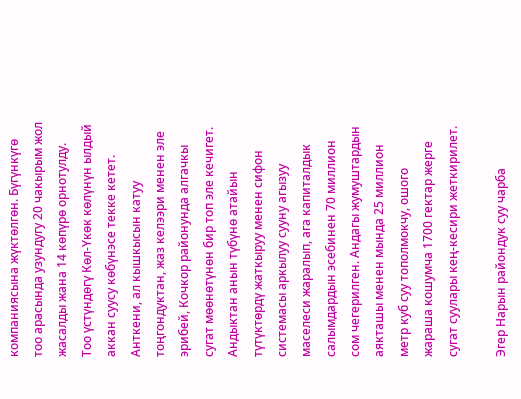компаниясына жүктөлгөн. Бүгүнкүгө тоо арасында узундугу 20 чакырым жол жасалды жана 14 көпүрө орнотулду. Тоо үстүндөгү Көл-Үкөк көлүнүн ылдый аккан суусу көбүнэсе текке кетет. Анткени, ал кышкысын катуу тоңгондуктан, жаз келээри менен эле эрибей, Кочкор районунда алгачкы сугат мөөнөтүнөн бир топ эле кечигет. Андыктан анын түбүнө атайын түтүктөрдү жаткыруу менен сифон системасы аркылуу сууну агызуу маселеси жаралып, ага капиталдык салымдардын эсебинен 70 миллион сом чегерилген. Андагы жумуштардын аякташы менен мында 25 миллион метр куб суу тополмокчу, ошого жараша кошумча 1700 гектар жерге сугат суулары кең-кесири жеткирилет.

Эгер Нарын райондук суу чарба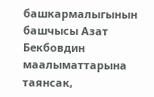башкармалыгынын башчысы Азат Бекбовдин маалыматтарына таянсак,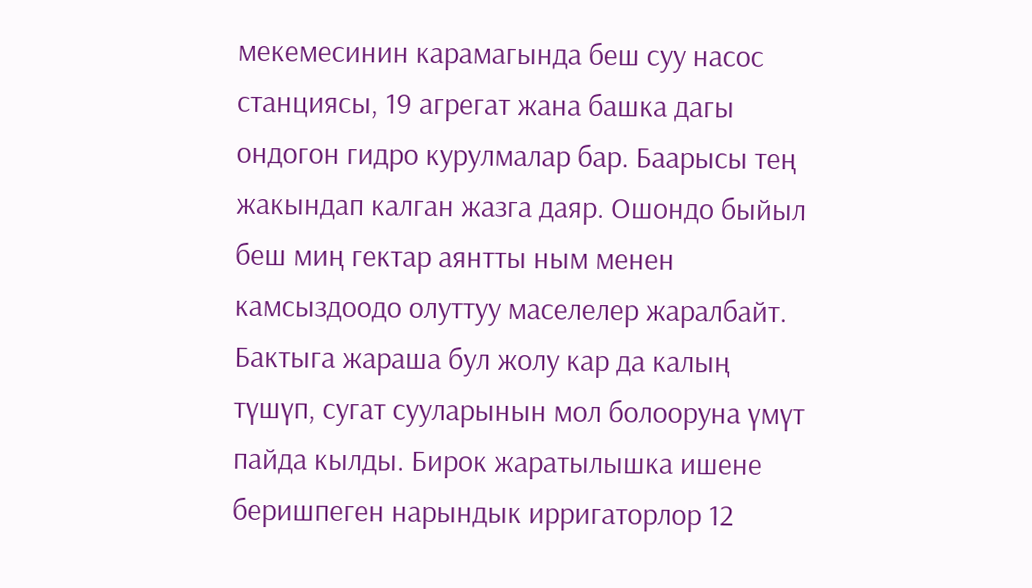мекемесинин карамагында беш суу насос станциясы, 19 агрегат жана башка дагы ондогон гидро курулмалар бар. Баарысы тең жакындап калган жазга даяр. Ошондо быйыл беш миң гектар аянтты ным менен камсыздоодо олуттуу маселелер жаралбайт. Бактыга жараша бул жолу кар да калың түшүп, сугат сууларынын мол болооруна үмүт пайда кылды. Бирок жаратылышка ишене беришпеген нарындык ирригаторлор 12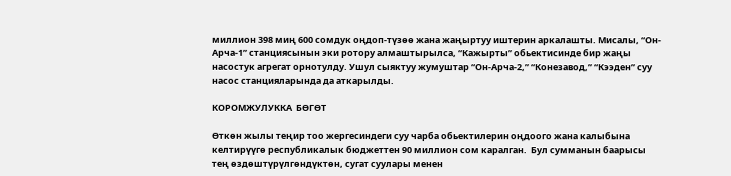миллион 398 миң 600 сомдук оңдоп-түзөө жана жаңыртуу иштерин аркалашты. Мисалы, “Он-Арча-1” станциясынын эки ротору алмаштырылса, “Кажырты” обьектисинде бир жаңы насостук агрегат орнотулду. Ушул сыяктуу жумуштар “Он-Арча-2,” “Конезавод,” “Кээден” суу насос станцияларында да аткарылды.

КОРОМЖУЛУККА  БӨГӨТ

Өткөн жылы теңир тоо жергесиндеги суу чарба обьектилерин оңдоого жана калыбына келтирүүгө республикалык бюджеттен 90 миллион сом каралган.  Бул сумманын баарысы тең өздөштүрүлгөндүктөн, сугат суулары менен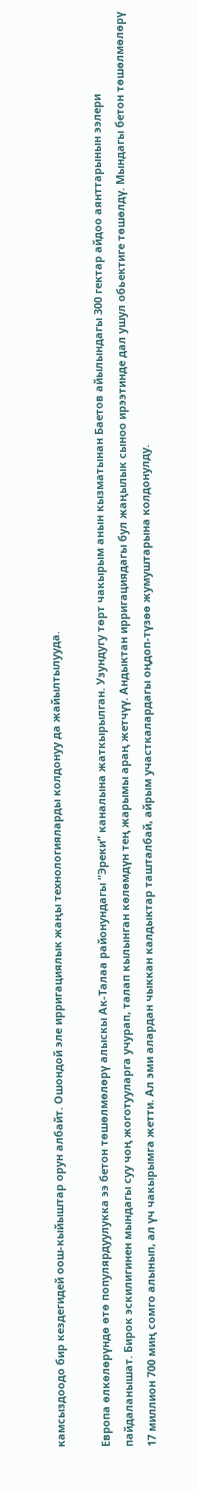камсыздоодо бир кездегидей оош-кыйыштар орун албайт. Ошондой эле ирригациялык жаңы технологияларды колдонуу да жайылтылууда.

Европа өлкөлөрүндө өтө популярдуулукка ээ бетон төшөлмөлөрү алыскы Ак-Талаа районундагы “Эреки” каналына жаткырылган. Узундугу төрт чакырым анын кызматынан Баетов айылындагы 300 гектар айдоо аянттарынын ээлери пайдаланышат. Бирок эскилигинен мындагы суу чоң жоготууларга учурап, талап кылынган көлөмдүн тең жарымы араң жетчүү. Андыктан ирригациядагы бул жаңылык сыноо ирээтинде дал ушул обьектиге төшөлдү. Мындагы бетон төшөлмөлөрү  17 миллион 700 миң сомго алынып, ал үч чакырымга жетти. Ал эми алардан чыккан калдыктар ташталбай, айрым участкалардагы оңдоп-түзөө жумуштарына колдонулду.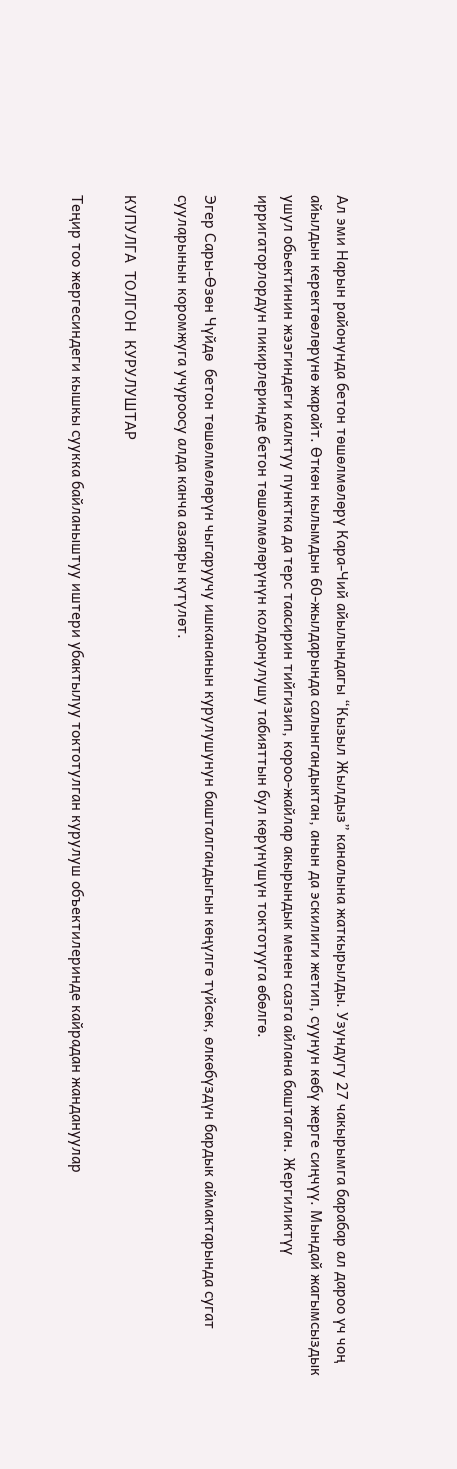Ал эми Нарын районунда бетон төшөлмөлөрү Кара-Чий айылындагы “Кызыл Жылдыз” каналына жаткырылды. Узундугу 27 чакырымга барабар ал дароо үч чоң айылдын керектөөлөрүнө жарайт. Өткөн кылымдын 60-жылдарында салынгандыктан, анын да эскилиги жетип, суунун көбү жерге сиңчүү. Мындай жагымсыздык ушул обьектинин жээгиндеги калктуу пунктка да терс таасирин тийгизип, короо-жайлар акырындык менен сазга айлана баштаган. Жергиликтүү ирригаторлордун пикирлеринде бетон төшөлмөлөрүнүн колдонулушу табияттын бул көрүнүшүн токтотууга өбөлгө.

Эгер Сары-Өзөн Чүйдө  бетон төшөлмөлөрүн чыгаруучу ишкананын курулушунун башталгандыгын көңүлгө түйсөк, өлкөбүздүн бардык аймактарында сугат сууларынын коромжуга учуроосу алда канча азаяры күтүлөт.

КУПУЛГА  ТОЛГОН  КУРУЛУШТАР

Теңир тоо жергесиндеги кышкы суукка байланыштуу иштери убактылуу токтотулган курулуш объектилеринде кайрадан жандануулар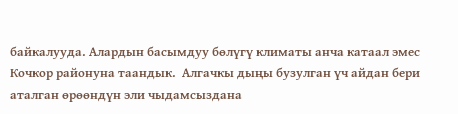байкалууда. Алардын басымдуу бөлүгү климаты анча катаал эмес Кочкор районуна таандык.  Алгачкы дыңы бузулган үч айдан бери аталган өрөөндүн эли чыдамсыздана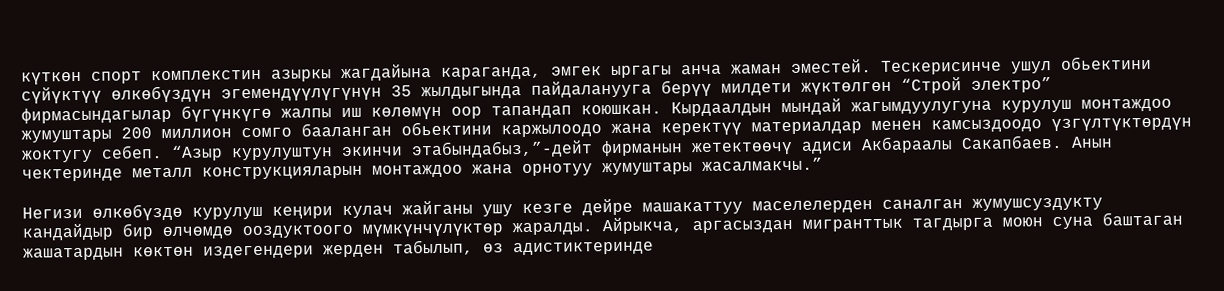күткөн спорт комплекстин азыркы жагдайына караганда, эмгек ыргагы анча жаман эместей. Тескерисинче ушул обьектини сүйүктүү өлкөбүздүн эгемендүүлүгүнүн 35 жылдыгында пайдаланууга берүү милдети жүктөлгөн “Строй электро” фирмасындагылар бүгүнкүгө жалпы иш көлөмүн оор тапандап коюшкан. Кырдаалдын мындай жагымдуулугуна курулуш монтаждоо жумуштары 200 миллион сомго бааланган обьектини каржылоодо жана керектүү материалдар менен камсыздоодо үзгүлтүктөрдүн жоктугу себеп. “Азыр курулуштун экинчи этабындабыз,”-дейт фирманын жетектөөчү адиси Акбараалы Сакапбаев. Анын чектеринде металл конструкцияларын монтаждоо жана орнотуу жумуштары жасалмакчы.”

Негизи өлкөбүздө курулуш кеңири кулач жайганы ушу кезге дейре машакаттуу маселелерден саналган жумушсуздукту кандайдыр бир өлчөмдө ооздуктоого мүмкүнчүлүктөр жаралды. Айрыкча, аргасыздан мигранттык тагдырга моюн суна баштаган жашатардын көктөн издегендери жерден табылып, өз адистиктеринде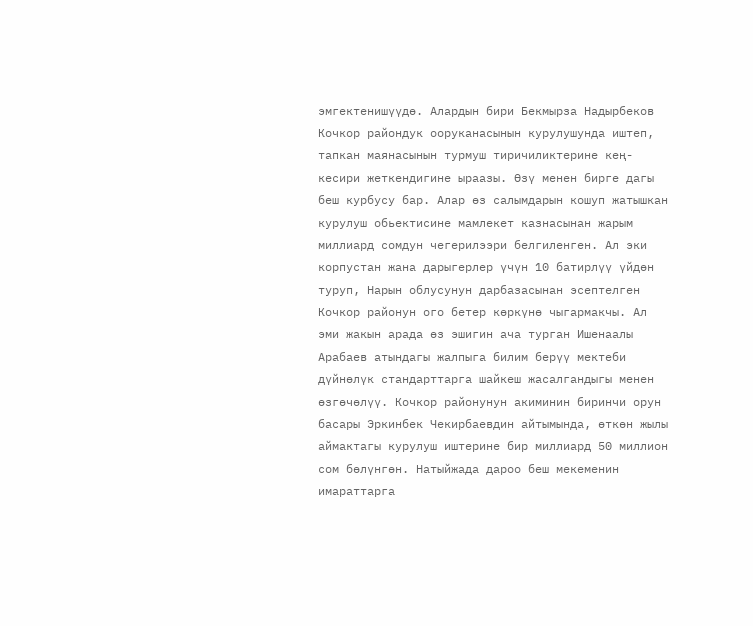эмгектенишүүдө. Алардын бири Бекмырза Надырбеков Кочкор райондук ооруканасынын курулушунда иштеп, тапкан маянасынын турмуш тиричиликтерине кең-кесири жеткендигине ыраазы. Өзү менен бирге дагы беш курбусу бар. Алар өз салымдарын кошуп жатышкан курулуш обьектисине мамлекет казнасынан жарым миллиард сомдун чегерилээри белгиленген. Ал эки корпустан жана дарыгерлер үчүн 10 батирлүү үйдөн туруп, Нарын облусунун дарбазасынан эсептелген Кочкор районун ого бетер көркүнө чыгармакчы. Ал эми жакын арада өз эшигин ача турган Ишенаалы Арабаев атындагы жалпыга билим берүү мектеби дүйнөлүк стандарттарга шайкеш жасалгандыгы менен өзгөчөлүү. Кочкор районунун акиминин биринчи орун басары Эркинбек Чекирбаевдин айтымында, өткөн жылы аймактагы курулуш иштерине бир миллиард 50 миллион сом бөлүнгөн. Натыйжада дароо беш мекеменин имараттарга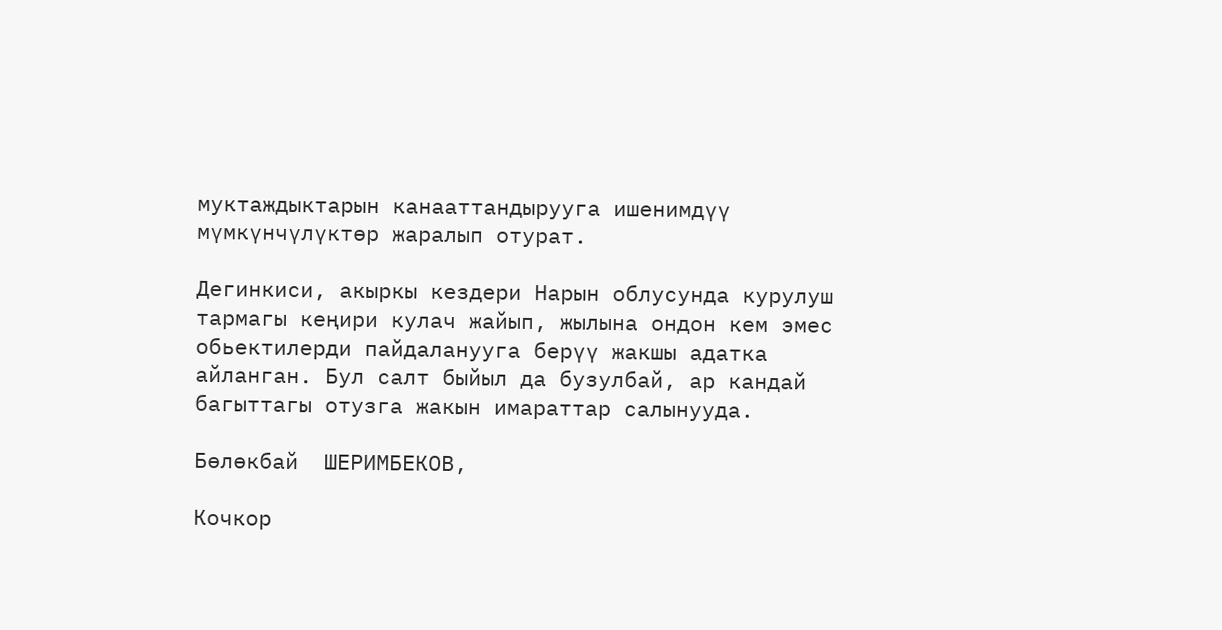муктаждыктарын канааттандырууга ишенимдүү мүмкүнчүлүктөр жаралып отурат.

Дегинкиси, акыркы кездери Нарын облусунда курулуш тармагы кеңири кулач жайып, жылына ондон кем эмес обьектилерди пайдаланууга берүү жакшы адатка айланган. Бул салт быйыл да бузулбай, ар кандай багыттагы отузга жакын имараттар салынууда.

Бөлөкбай  ШЕРИМБЕКОВ,

Кочкор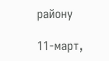району

11-март,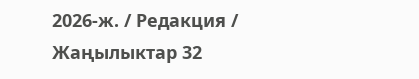2026-ж. / Редакция / Жаңылыктар 32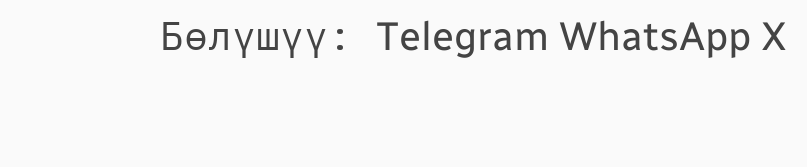Бөлүшүү: Telegram WhatsApp X